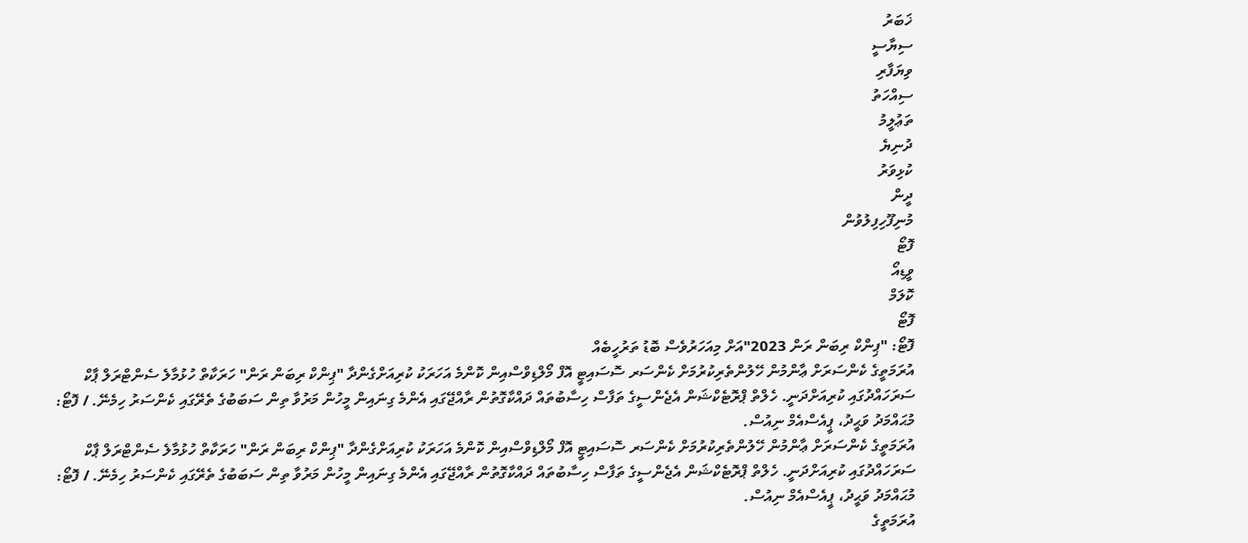ޚަބަރު
ސިޔާސީ
ވިޔަފާރި
ސިއްހަތު
ތަޢުލީމު
ދުނިޔެ
ކުޅިވަރު
ދީން
މުނިފޫހިފިލުވުން
ފޮޓޯ
ވީޑިއޯ
ކޮލަމް
ފޮޓޯ
ފޮޓޯ: "ޕިންކް ރިބަން ރަން 2023"އަށް މިއަހަރުވެސް ބޮޑު ތަރުހީބެއް
އުރަމަތީގެ ކެންސަރަށް ޢާންމުން ހޭލުންތެރިކުރުމަށް ކެންސަރ ސޮސައިޓީ އޮފް މޯލްޑިވްސްއިން ކޮންމެ އަހަރަކު ކުރިއަށްގެންދާ "ޕިންކް ރިބަން ރަން" ހަރަކާތް ހުޅުމާލެ ސެންޓްރަލް ޕާކް ސަރަހައްދުގައި ކުރިއަށްދަނީ. ހެލްތް ޕްރޮޓެކްޝަން އެޖެންސީގެ ތަފާސް ހިސާބުތައް ދައްކާގޮތުން ރާއްޖޭގައި އެންމެ ގިނައިން މީހުން މަރުވާ ތިން ސަބަބުގެ ތެރޭގައި ކެންސަރު ހިމެނޭ. / ފޮޓޯ: މުޙައްމަދު ވަޙީދު، ޕީއެސްއެމް ނިއުސް.
އުރަމަތީގެ ކެންސަރަށް ޢާންމުން ހޭލުންތެރިކުރުމަށް ކެންސަރ ސޮސައިޓީ އޮފް މޯލްޑިވްސްއިން ކޮންމެ އަހަރަކު ކުރިއަށްގެންދާ "ޕިންކް ރިބަން ރަން" ހަރަކާތް ހުޅުމާލެ ސެންޓްރަލް ޕާކް ސަރަހައްދުގައި ކުރިއަށްދަނީ. ހެލްތް ޕްރޮޓެކްޝަން އެޖެންސީގެ ތަފާސް ހިސާބުތައް ދައްކާގޮތުން ރާއްޖޭގައި އެންމެ ގިނައިން މީހުން މަރުވާ ތިން ސަބަބުގެ ތެރޭގައި ކެންސަރު ހިމެނޭ. / ފޮޓޯ: މުޙައްމަދު ވަޙީދު، ޕީއެސްއެމް ނިއުސް.
އުރަމަތީގެ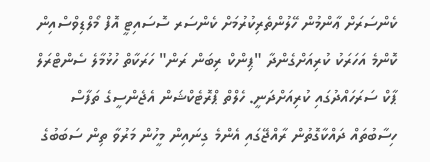ކެންސަރަށް ޢާންމުން ހޭލުންތެރިކުރުމަށް ކެންސަރ ސޮސައިޓީ އޮފް މޯލްޑިވްސްއިން ކޮންމެ އަހަރަކު ކުރިއަށްގެންދާ "ޕިންކް ރިބަން ރަން" ހަރަކާތް ހުޅުމާލެ ސެންޓްރަލް ޕާކް ސަރަހައްދުގައި ކުރިއަށްދަނީ. ހެލްތް ޕްރޮޓެކްޝަން އެޖެންސީގެ ތަފާސް ހިސާބުތައް ދައްކާގޮތުން ރާއްޖޭގައި އެންމެ ގިނައިން މީހުން މަރުވާ ތިން ސަބަބުގެ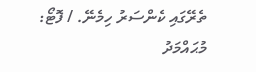ތެރޭގައި ކެންސަރު ހިމެނޭ. / ފޮޓޯ: މުޙައްމަދު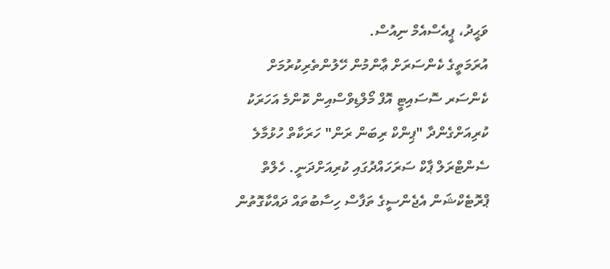ވަޙީދު، ޕީއެސްއެމް ނިއުސް.
އުރަމަތީގެ ކެންސަރަށް ޢާންމުން ހޭލުންތެރިކުރުމަށް ކެންސަރ ސޮސައިޓީ އޮފް މޯލްޑިވްސްއިން ކޮންމެ އަހަރަކު ކުރިއަށްގެންދާ "ޕިންކް ރިބަން ރަން" ހަރަކާތް ހުޅުމާލެ ސެންޓްރަލް ޕާކް ސަރަހައްދުގައި ކުރިއަށްދަނީ. ހެލްތް ޕްރޮޓެކްޝަން އެޖެންސީގެ ތަފާސް ހިސާބުތައް ދައްކާގޮތުން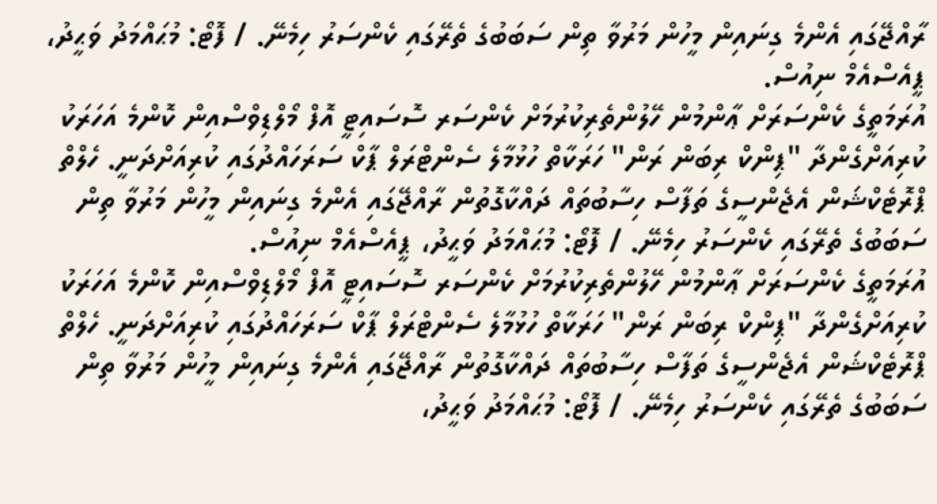ރާއްޖޭގައި އެންމެ ގިނައިން މީހުން މަރުވާ ތިން ސަބަބުގެ ތެރޭގައި ކެންސަރު ހިމެނޭ. / ފޮޓޯ: މުޙައްމަދު ވަޙީދު، ޕީއެސްއެމް ނިއުސް.
އުރަމަތީގެ ކެންސަރަށް ޢާންމުން ހޭލުންތެރިކުރުމަށް ކެންސަރ ސޮސައިޓީ އޮފް މޯލްޑިވްސްއިން ކޮންމެ އަހަރަކު ކުރިއަށްގެންދާ "ޕިންކް ރިބަން ރަން" ހަރަކާތް ހުޅުމާލެ ސެންޓްރަލް ޕާކް ސަރަހައްދުގައި ކުރިއަށްދަނީ. ހެލްތް ޕްރޮޓެކްޝަން އެޖެންސީގެ ތަފާސް ހިސާބުތައް ދައްކާގޮތުން ރާއްޖޭގައި އެންމެ ގިނައިން މީހުން މަރުވާ ތިން ސަބަބުގެ ތެރޭގައި ކެންސަރު ހިމެނޭ. / ފޮޓޯ: މުޙައްމަދު ވަޙީދު، ޕީއެސްއެމް ނިއުސް.
އުރަމަތީގެ ކެންސަރަށް ޢާންމުން ހޭލުންތެރިކުރުމަށް ކެންސަރ ސޮސައިޓީ އޮފް މޯލްޑިވްސްއިން ކޮންމެ އަހަރަކު ކުރިއަށްގެންދާ "ޕިންކް ރިބަން ރަން" ހަރަކާތް ހުޅުމާލެ ސެންޓްރަލް ޕާކް ސަރަހައްދުގައި ކުރިއަށްދަނީ. ހެލްތް ޕްރޮޓެކްޝަން އެޖެންސީގެ ތަފާސް ހިސާބުތައް ދައްކާގޮތުން ރާއްޖޭގައި އެންމެ ގިނައިން މީހުން މަރުވާ ތިން ސަބަބުގެ ތެރޭގައި ކެންސަރު ހިމެނޭ. / ފޮޓޯ: މުޙައްމަދު ވަޙީދު،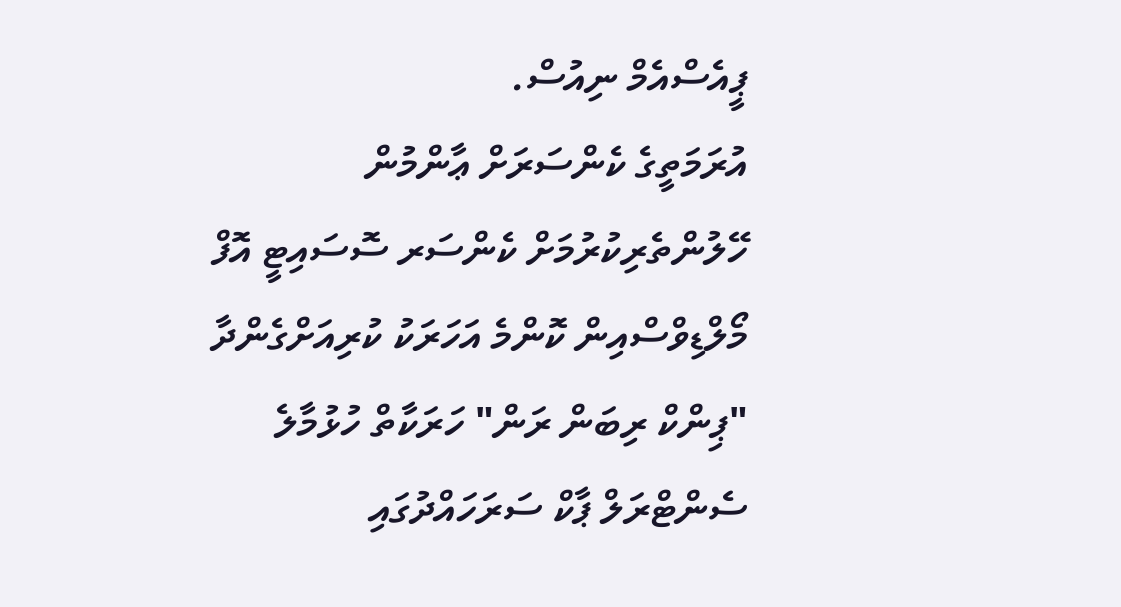ޕީއެސްއެމް ނިއުސް.
އުރަމަތީގެ ކެންސަރަށް ޢާންމުން ހޭލުންތެރިކުރުމަށް ކެންސަރ ސޮސައިޓީ އޮފް މޯލްޑިވްސްއިން ކޮންމެ އަހަރަކު ކުރިއަށްގެންދާ "ޕިންކް ރިބަން ރަން" ހަރަކާތް ހުޅުމާލެ ސެންޓްރަލް ޕާކް ސަރަހައްދުގައި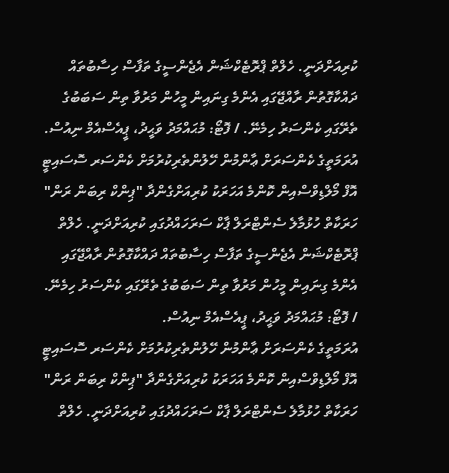ކުރިއަށްދަނީ. ހެލްތް ޕްރޮޓެކްޝަން އެޖެންސީގެ ތަފާސް ހިސާބުތައް ދައްކާގޮތުން ރާއްޖޭގައި އެންމެ ގިނައިން މީހުން މަރުވާ ތިން ސަބަބުގެ ތެރޭގައި ކެންސަރު ހިމެނޭ. / ފޮޓޯ: މުޙައްމަދު ވަޙީދު، ޕީއެސްއެމް ނިއުސް.
އުރަމަތީގެ ކެންސަރަށް ޢާންމުން ހޭލުންތެރިކުރުމަށް ކެންސަރ ސޮސައިޓީ އޮފް މޯލްޑިވްސްއިން ކޮންމެ އަހަރަކު ކުރިއަށްގެންދާ "ޕިންކް ރިބަން ރަން" ހަރަކާތް ހުޅުމާލެ ސެންޓްރަލް ޕާކް ސަރަހައްދުގައި ކުރިއަށްދަނީ. ހެލްތް ޕްރޮޓެކްޝަން އެޖެންސީގެ ތަފާސް ހިސާބުތައް ދައްކާގޮތުން ރާއްޖޭގައި އެންމެ ގިނައިން މީހުން މަރުވާ ތިން ސަބަބުގެ ތެރޭގައި ކެންސަރު ހިމެނޭ. / ފޮޓޯ: މުޙައްމަދު ވަޙީދު، ޕީއެސްއެމް ނިއުސް.
އުރަމަތީގެ ކެންސަރަށް ޢާންމުން ހޭލުންތެރިކުރުމަށް ކެންސަރ ސޮސައިޓީ އޮފް މޯލްޑިވްސްއިން ކޮންމެ އަހަރަކު ކުރިއަށްގެންދާ "ޕިންކް ރިބަން ރަން" ހަރަކާތް ހުޅުމާލެ ސެންޓްރަލް ޕާކް ސަރަހައްދުގައި ކުރިއަށްދަނީ. ހެލްތް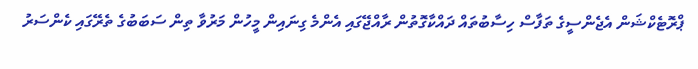ޕްރޮޓެކްޝަން އެޖެންސީގެ ތަފާސް ހިސާބުތައް ދައްކާގޮތުން ރާއްޖޭގައި އެންމެ ގިނައިން މީހުން މަރުވާ ތިން ސަބަބުގެ ތެރޭގައި ކެންސަރު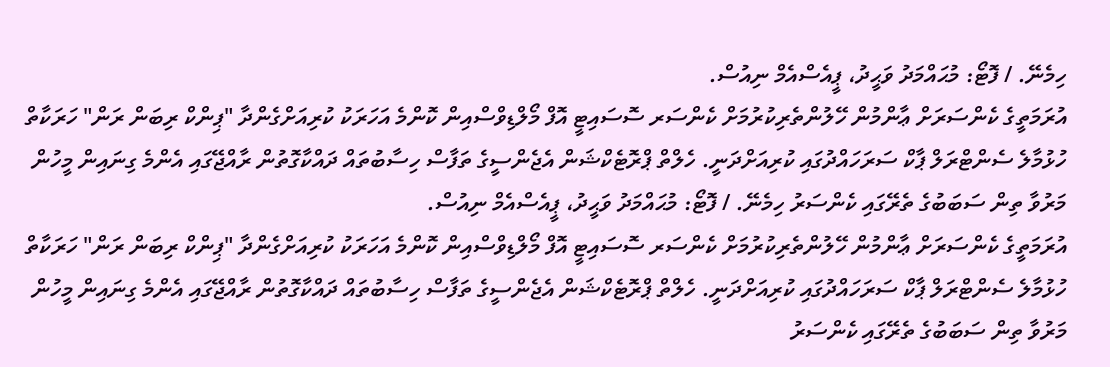ހިމެނޭ. / ފޮޓޯ: މުޙައްމަދު ވަޙީދު، ޕީއެސްއެމް ނިއުސް.
އުރަމަތީގެ ކެންސަރަށް ޢާންމުން ހޭލުންތެރިކުރުމަށް ކެންސަރ ސޮސައިޓީ އޮފް މޯލްޑިވްސްއިން ކޮންމެ އަހަރަކު ކުރިއަށްގެންދާ "ޕިންކް ރިބަން ރަން" ހަރަކާތް ހުޅުމާލެ ސެންޓްރަލް ޕާކް ސަރަހައްދުގައި ކުރިއަށްދަނީ. ހެލްތް ޕްރޮޓެކްޝަން އެޖެންސީގެ ތަފާސް ހިސާބުތައް ދައްކާގޮތުން ރާއްޖޭގައި އެންމެ ގިނައިން މީހުން މަރުވާ ތިން ސަބަބުގެ ތެރޭގައި ކެންސަރު ހިމެނޭ. / ފޮޓޯ: މުޙައްމަދު ވަޙީދު، ޕީއެސްއެމް ނިއުސް.
އުރަމަތީގެ ކެންސަރަށް ޢާންމުން ހޭލުންތެރިކުރުމަށް ކެންސަރ ސޮސައިޓީ އޮފް މޯލްޑިވްސްއިން ކޮންމެ އަހަރަކު ކުރިއަށްގެންދާ "ޕިންކް ރިބަން ރަން" ހަރަކާތް ހުޅުމާލެ ސެންޓްރަލް ޕާކް ސަރަހައްދުގައި ކުރިއަށްދަނީ. ހެލްތް ޕްރޮޓެކްޝަން އެޖެންސީގެ ތަފާސް ހިސާބުތައް ދައްކާގޮތުން ރާއްޖޭގައި އެންމެ ގިނައިން މީހުން މަރުވާ ތިން ސަބަބުގެ ތެރޭގައި ކެންސަރު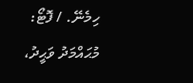ހިމެނޭ. / ފޮޓޯ: މުޙައްމަދު ވަޙީދު،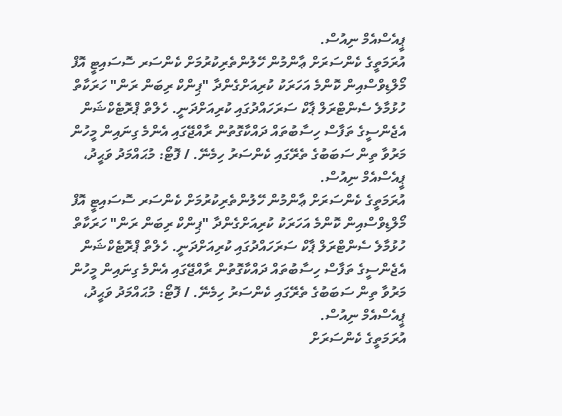ޕީއެސްއެމް ނިއުސް.
އުރަމަތީގެ ކެންސަރަށް ޢާންމުން ހޭލުންތެރިކުރުމަށް ކެންސަރ ސޮސައިޓީ އޮފް މޯލްޑިވްސްއިން ކޮންމެ އަހަރަކު ކުރިއަށްގެންދާ "ޕިންކް ރިބަން ރަން" ހަރަކާތް ހުޅުމާލެ ސެންޓްރަލް ޕާކް ސަރަހައްދުގައި ކުރިއަށްދަނީ. ހެލްތް ޕްރޮޓެކްޝަން އެޖެންސީގެ ތަފާސް ހިސާބުތައް ދައްކާގޮތުން ރާއްޖޭގައި އެންމެ ގިނައިން މީހުން މަރުވާ ތިން ސަބަބުގެ ތެރޭގައި ކެންސަރު ހިމެނޭ. / ފޮޓޯ: މުޙައްމަދު ވަޙީދު، ޕީއެސްއެމް ނިއުސް.
އުރަމަތީގެ ކެންސަރަށް ޢާންމުން ހޭލުންތެރިކުރުމަށް ކެންސަރ ސޮސައިޓީ އޮފް މޯލްޑިވްސްއިން ކޮންމެ އަހަރަކު ކުރިއަށްގެންދާ "ޕިންކް ރިބަން ރަން" ހަރަކާތް ހުޅުމާލެ ސެންޓްރަލް ޕާކް ސަރަހައްދުގައި ކުރިއަށްދަނީ. ހެލްތް ޕްރޮޓެކްޝަން އެޖެންސީގެ ތަފާސް ހިސާބުތައް ދައްކާގޮތުން ރާއްޖޭގައި އެންމެ ގިނައިން މީހުން މަރުވާ ތިން ސަބަބުގެ ތެރޭގައި ކެންސަރު ހިމެނޭ. / ފޮޓޯ: މުޙައްމަދު ވަޙީދު، ޕީއެސްއެމް ނިއުސް.
އުރަމަތީގެ ކެންސަރަށް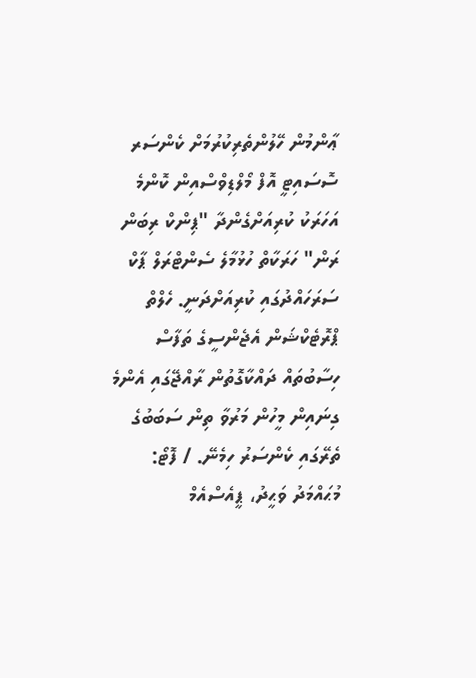ޢާންމުން ހޭލުންތެރިކުރުމަށް ކެންސަރ ސޮސައިޓީ އޮފް މޯލްޑިވްސްއިން ކޮންމެ އަހަރަކު ކުރިއަށްގެންދާ "ޕިންކް ރިބަން ރަން" ހަރަކާތް ހުޅުމާލެ ސެންޓްރަލް ޕާކް ސަރަހައްދުގައި ކުރިއަށްދަނީ. ހެލްތް ޕްރޮޓެކްޝަން އެޖެންސީގެ ތަފާސް ހިސާބުތައް ދައްކާގޮތުން ރާއްޖޭގައި އެންމެ ގިނައިން މީހުން މަރުވާ ތިން ސަބަބުގެ ތެރޭގައި ކެންސަރު ހިމެނޭ. / ފޮޓޯ: މުޙައްމަދު ވަޙީދު، ޕީއެސްއެމް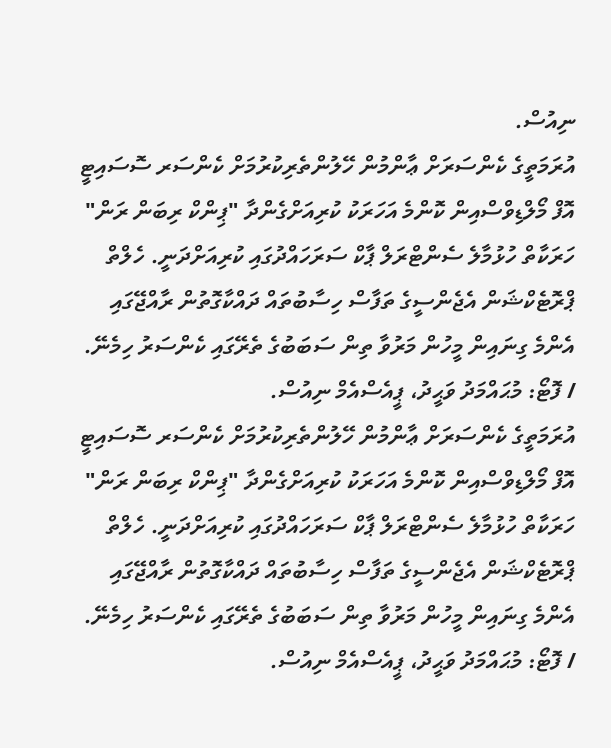ނިއުސް.
އުރަމަތީގެ ކެންސަރަށް ޢާންމުން ހޭލުންތެރިކުރުމަށް ކެންސަރ ސޮސައިޓީ އޮފް މޯލްޑިވްސްއިން ކޮންމެ އަހަރަކު ކުރިއަށްގެންދާ "ޕިންކް ރިބަން ރަން" ހަރަކާތް ހުޅުމާލެ ސެންޓްރަލް ޕާކް ސަރަހައްދުގައި ކުރިއަށްދަނީ. ހެލްތް ޕްރޮޓެކްޝަން އެޖެންސީގެ ތަފާސް ހިސާބުތައް ދައްކާގޮތުން ރާއްޖޭގައި އެންމެ ގިނައިން މީހުން މަރުވާ ތިން ސަބަބުގެ ތެރޭގައި ކެންސަރު ހިމެނޭ. / ފޮޓޯ: މުޙައްމަދު ވަޙީދު، ޕީއެސްއެމް ނިއުސް.
އުރަމަތީގެ ކެންސަރަށް ޢާންމުން ހޭލުންތެރިކުރުމަށް ކެންސަރ ސޮސައިޓީ އޮފް މޯލްޑިވްސްއިން ކޮންމެ އަހަރަކު ކުރިއަށްގެންދާ "ޕިންކް ރިބަން ރަން" ހަރަކާތް ހުޅުމާލެ ސެންޓްރަލް ޕާކް ސަރަހައްދުގައި ކުރިއަށްދަނީ. ހެލްތް ޕްރޮޓެކްޝަން އެޖެންސީގެ ތަފާސް ހިސާބުތައް ދައްކާގޮތުން ރާއްޖޭގައި އެންމެ ގިނައިން މީހުން މަރުވާ ތިން ސަބަބުގެ ތެރޭގައި ކެންސަރު ހިމެނޭ. / ފޮޓޯ: މުޙައްމަދު ވަޙީދު، ޕީއެސްއެމް ނިއުސް.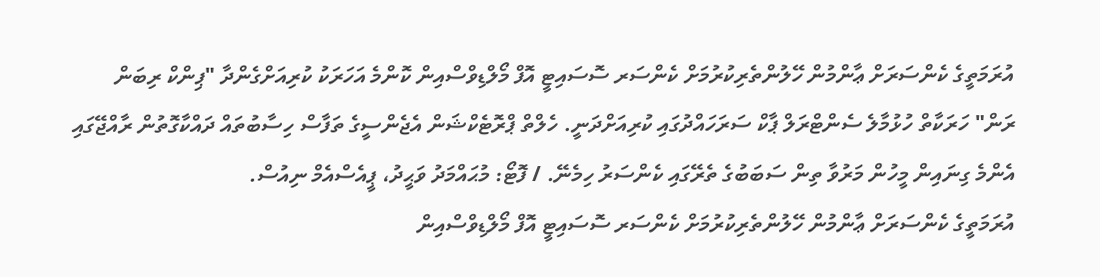އުރަމަތީގެ ކެންސަރަށް ޢާންމުން ހޭލުންތެރިކުރުމަށް ކެންސަރ ސޮސައިޓީ އޮފް މޯލްޑިވްސްއިން ކޮންމެ އަހަރަކު ކުރިއަށްގެންދާ "ޕިންކް ރިބަން ރަން" ހަރަކާތް ހުޅުމާލެ ސެންޓްރަލް ޕާކް ސަރަހައްދުގައި ކުރިއަށްދަނީ. ހެލްތް ޕްރޮޓެކްޝަން އެޖެންސީގެ ތަފާސް ހިސާބުތައް ދައްކާގޮތުން ރާއްޖޭގައި އެންމެ ގިނައިން މީހުން މަރުވާ ތިން ސަބަބުގެ ތެރޭގައި ކެންސަރު ހިމެނޭ. / ފޮޓޯ: މުޙައްމަދު ވަޙީދު، ޕީއެސްއެމް ނިއުސް.
އުރަމަތީގެ ކެންސަރަށް ޢާންމުން ހޭލުންތެރިކުރުމަށް ކެންސަރ ސޮސައިޓީ އޮފް މޯލްޑިވްސްއިން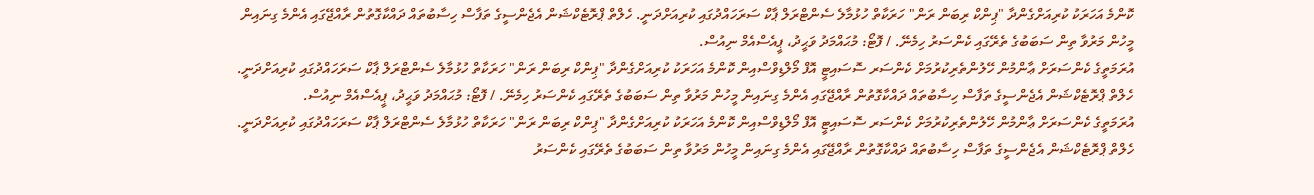ކޮންމެ އަހަރަކު ކުރިއަށްގެންދާ "ޕިންކް ރިބަން ރަން" ހަރަކާތް ހުޅުމާލެ ސެންޓްރަލް ޕާކް ސަރަހައްދުގައި ކުރިއަށްދަނީ. ހެލްތް ޕްރޮޓެކްޝަން އެޖެންސީގެ ތަފާސް ހިސާބުތައް ދައްކާގޮތުން ރާއްޖޭގައި އެންމެ ގިނައިން މީހުން މަރުވާ ތިން ސަބަބުގެ ތެރޭގައި ކެންސަރު ހިމެނޭ. / ފޮޓޯ: މުޙައްމަދު ވަޙީދު، ޕީއެސްއެމް ނިއުސް.
އުރަމަތީގެ ކެންސަރަށް ޢާންމުން ހޭލުންތެރިކުރުމަށް ކެންސަރ ސޮސައިޓީ އޮފް މޯލްޑިވްސްއިން ކޮންމެ އަހަރަކު ކުރިއަށްގެންދާ "ޕިންކް ރިބަން ރަން" ހަރަކާތް ހުޅުމާލެ ސެންޓްރަލް ޕާކް ސަރަހައްދުގައި ކުރިއަށްދަނީ. ހެލްތް ޕްރޮޓެކްޝަން އެޖެންސީގެ ތަފާސް ހިސާބުތައް ދައްކާގޮތުން ރާއްޖޭގައި އެންމެ ގިނައިން މީހުން މަރުވާ ތިން ސަބަބުގެ ތެރޭގައި ކެންސަރު ހިމެނޭ. / ފޮޓޯ: މުޙައްމަދު ވަޙީދު، ޕީއެސްއެމް ނިއުސް.
އުރަމަތީގެ ކެންސަރަށް ޢާންމުން ހޭލުންތެރިކުރުމަށް ކެންސަރ ސޮސައިޓީ އޮފް މޯލްޑިވްސްއިން ކޮންމެ އަހަރަކު ކުރިއަށްގެންދާ "ޕިންކް ރިބަން ރަން" ހަރަކާތް ހުޅުމާލެ ސެންޓްރަލް ޕާކް ސަރަހައްދުގައި ކުރިއަށްދަނީ. ހެލްތް ޕްރޮޓެކްޝަން އެޖެންސީގެ ތަފާސް ހިސާބުތައް ދައްކާގޮތުން ރާއްޖޭގައި އެންމެ ގިނައިން މީހުން މަރުވާ ތިން ސަބަބުގެ ތެރޭގައި ކެންސަރު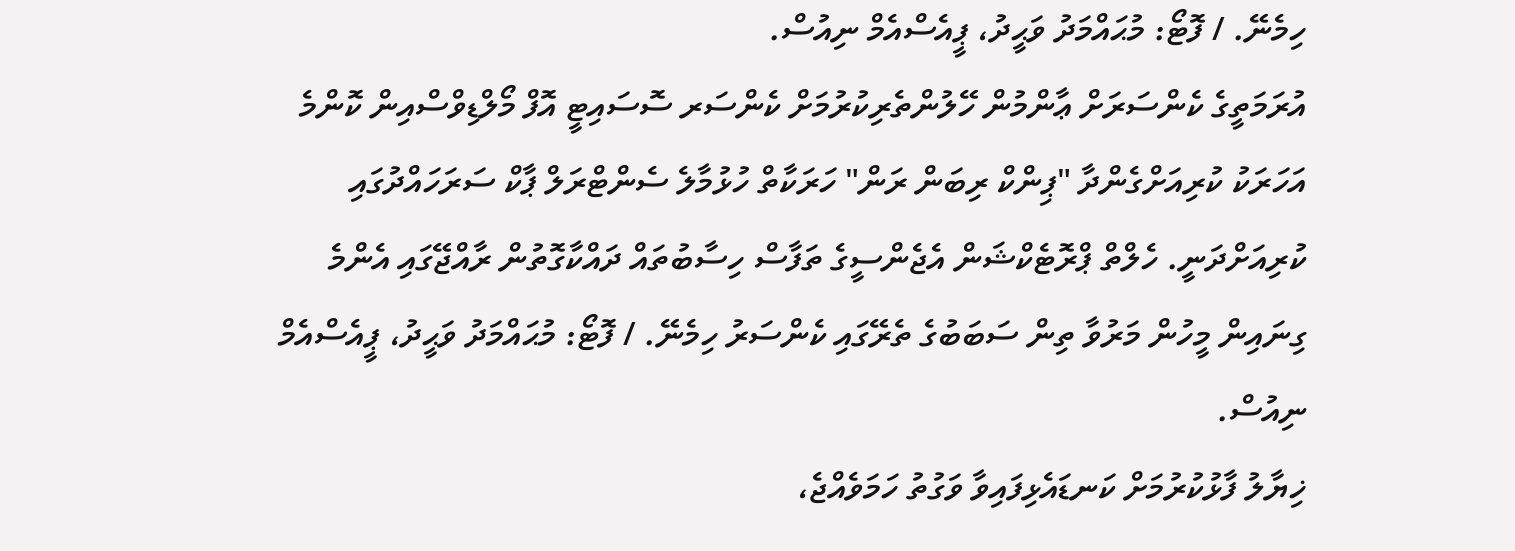ހިމެނޭ. / ފޮޓޯ: މުޙައްމަދު ވަޙީދު، ޕީއެސްއެމް ނިއުސް.
އުރަމަތީގެ ކެންސަރަށް ޢާންމުން ހޭލުންތެރިކުރުމަށް ކެންސަރ ސޮސައިޓީ އޮފް މޯލްޑިވްސްއިން ކޮންމެ އަހަރަކު ކުރިއަށްގެންދާ "ޕިންކް ރިބަން ރަން" ހަރަކާތް ހުޅުމާލެ ސެންޓްރަލް ޕާކް ސަރަހައްދުގައި ކުރިއަށްދަނީ. ހެލްތް ޕްރޮޓެކްޝަން އެޖެންސީގެ ތަފާސް ހިސާބުތައް ދައްކާގޮތުން ރާއްޖޭގައި އެންމެ ގިނައިން މީހުން މަރުވާ ތިން ސަބަބުގެ ތެރޭގައި ކެންސަރު ހިމެނޭ. / ފޮޓޯ: މުޙައްމަދު ވަޙީދު، ޕީއެސްއެމް ނިއުސް.
ޚިޔާލު ފާޅުކުރުމަށް ކަނޑައެޅިފައިވާ ވަގުތު ހަމަވެއްޖެ،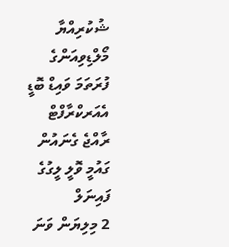ޝުކުރިއްޔާ
މޯލްޑިވިއަންގެ ފުރަތަމަ ވައިޑް ބޮޑީ އެއަރކްރާފްޓް ރާއްޖެ ގެނައުން
ގައުމީ ވޮލީ ލީގުގެ ފައިނަލް
2 މިލިޔަން ވަނަ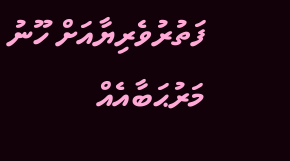ފަތުރުވެރިޔާއަށް ހޫނު މަރުޙަބާއެއް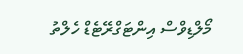މޯލްޑިވްސް އިންޓަގްރޭޓެޑް ހެލްތު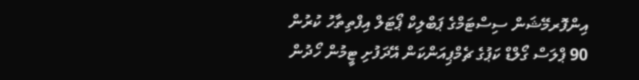އިންފޮރމޭޝަން ސިސްޓަމްގެ ޕަބްލިކް ޕޯޓަލް އިފްތިތާހު ކުރުން
90 ޕްލަސް ގޯލްޑް ކަޕުގެ ޗެމްޕިއަންކަން އޭދަފުށި ޓީމުން ހޯދުން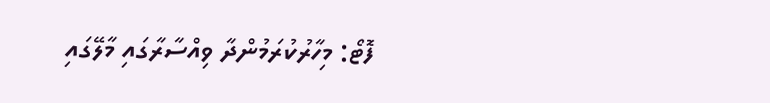ފޮޓޯ: މިހާރުކުރަމުންދާ ވިއްސާރާގައި މާލޭގައި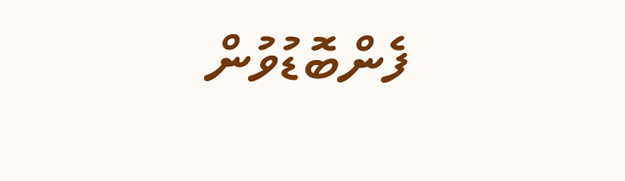ފެންބޮޑުވުން